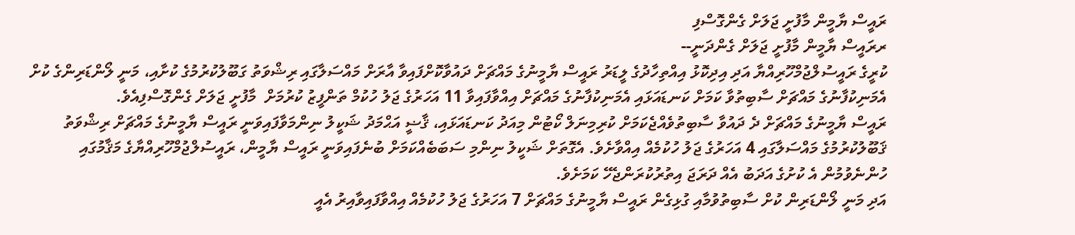ރައީސް ޔާމީން މާފުށީ ޖަލަށް ގެންގޮސްފި
ރރައީސް ޔާމީން މާފުށީ ޖަލަށް ގެންދަނީ--
ކުރީގެ ރައީސުލްޖުމްހޫރިއްޔާ އަދި އިދިކޮޅު އިއްތިހާދުގެ ލީޑަރު ރައީސް ޔާމީނުގެ މައްޗަށް ދައުވާކޮށްފައިވާ އާރަށް މައްސަލާގައި ރިޝްވަތު ގަބޫލުކުރުމުގެ ކުށާއި، މަނީ ލޯންޑަރިންގެ ކުށް އެމަނިކުފާނުގެ މައްޗަށް ސާބިތުވާ ކަމަށް ކަނޑައަޅައި އެމަނިކުފާނުގެ މައްޗަށް އިއްވާފައިވާ 11 އަހަރުގެ ޖަލު ހުކުމް ތަންފީޒު ކުރުމަށް  މާފުށީ ޖަލަށް ގެންގޮސްފިއެވެ.
ރައީސް ޔާމީނުގެ މައްޗަށް ދެ ދައުވާ ސާބިތުވެއްޖެކަމަށް ކުރިމިނަލް ކޯޓުން މިއަދު ކަނޑައަޅައި، ޤާޟީ އަޙްމަދު ޝަކީލު ނިންމަވާފައިވަނީ ރައީސް ޔާމީނުގެ މައްޗަށް ރިޝްވަތު ޤަބޫލުކުރުމުގެ މައްސަލާގައި 4 އަހަރުގެ ޖަލު ހުކުމެއް އިއްވާށެވެ. އެގޮތަށް ޝަކީލު ނިންމި ސަބަބެއްކަމަށް ބުނެފައިވަނީ ރައީސް ޔާމީން، ރައީސުލްޖުމްހޫރިއްޔާގެ މަޤާމުގައި ހުންނެވުމުން އެ ކުށުގެ އަދަބު އެއް ދަރަޖަ އިތުރުކުރަންޖެހޭ ކަމަށެވެ.
އަދި މަނީ ލޯންޑަރިން ކުށް ސާބިތުވުމާއި ގުޅިގެން ރައީސް ޔާމީނުގެ މައްޗަށް 7 އަހަރުގެ ޖަލު ހުކުމެއް އިއްވާފައިވާއިރު އެއީ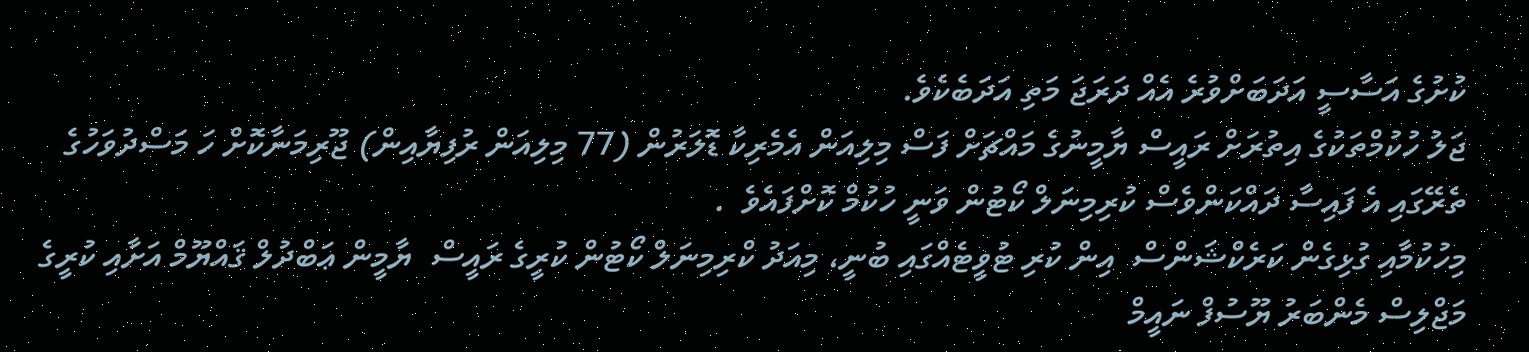ކުށުގެ އަސާސީ އަދަބަށްވުރެ އެއް ދަރަޖަ މަތި އަދަބެކެވެ.
ޖަލު ހުކުމްތަކުގެ އިތުރަށް ރައީސް ޔާމީނުގެ މައްޗަށް ފަސް މިލިއަން އެމެރިކާ ޑޮލަރުން (77 މިލިއަން ރުފިޔާއިން) ޖޫރިމަނާކޮށް ހަ މަސްދުވަހުގެ ތެރޭގައި އެ ފައިސާ ދައްކަންވެސް ކުރިމިނަލް ކޯޓުން ވަނީ ހުކުމް ކޮށްފައެވެ  .
މިހުކުމާއި ގުޅިގެން ކަރެކްޝަންސް  އިން ކުރި ޓުވީޓެއްގައި ބުނީ، މިއަދު ކްރިމިނަލް ކޯޓުން ކުރީގެ ރައީސް  ޔާމީން ޢަބްދުލް ޤައްޔޫމް އަށާއި ކުރީގެ މަޖްލިސް މެންބަރު ޔޫސުފް ނައީމް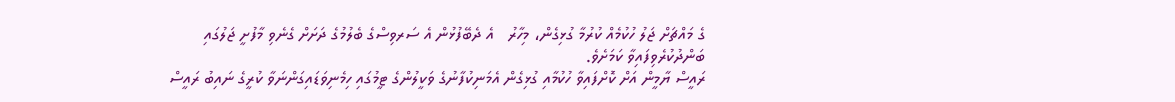ގެ މައްޗަށް ޖަލު ހުކުމެއް ކުރުމާ ގުޅިގެން، މިހާރު   އެ ދެބޭފުޅުން އެ ސަރވިސްގެ ބެލުމުގެ ދަށަށް ގެނެވި މާފުށީ ޖަލުގައި ބަންދުކުރެވިފައިވާ ކަމަށެވެ.
ރައީސް ޔާމީން އަށް ކޮށްފައިވާ ހުކުމާއި ގުޅިގެން އެމަނިކުފާނުގެ ވަކީލުންގެ ޓީމުގައި ހިމެނިވަޑައިގަންނަވާ ކުރީގެ ނައިބު ރައީސް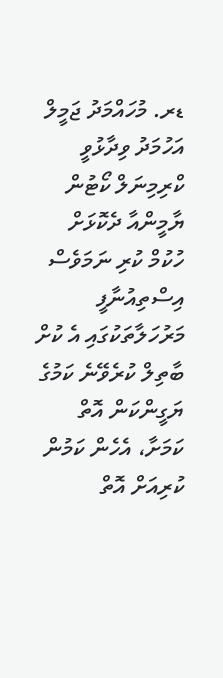ޑރ. މުހައްމަދު ޖަމީލް އަހުމަދު ވިދާޅުވީ ކްރިމިނަލް ކޯޓުން ޔާމީންއާ ދެކޮޅަށް ހުކުމް ކުރި ނަމަވެސް އިސްތިއުނާފީ މަރުހަލާތަކުގައި އެ ކުށް ބާތިލް ކުރެވޭނެ ކަމުގެ ޔަގީންކަން އޮތް ކަމަށާ، އެހެން ކަމުން ކުރިއަށް އޮތް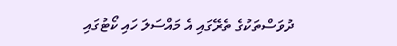ދުވަސްތަކުގެ ތެރޭގައި އެ މައްސަލަ ހައި ކޯޓުގައި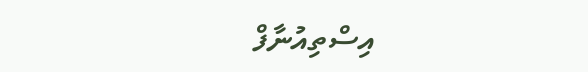އިސްތިއުނާފް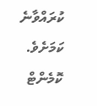ކުރައްވާނެ ކަމަށެވެ.
ކޮމެންޓް